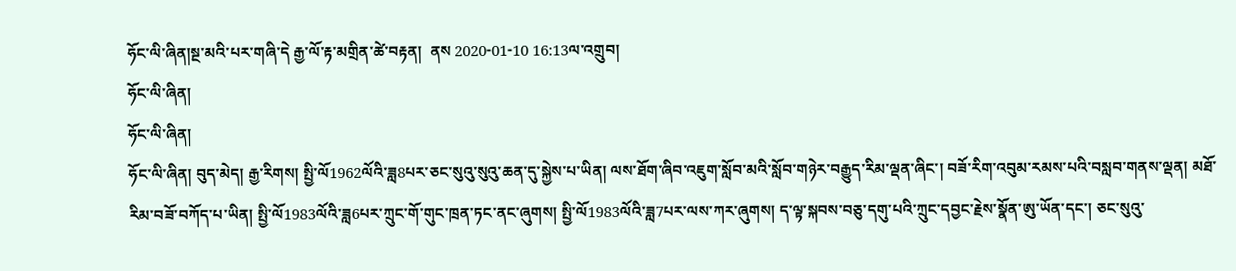ཧོང་ལི་ཞིན།སྔ་མའི་པར་གཞི་དེ རྒྱ་ལོ་རྟ་མགྲིན་ཚེ་བརྟན།  ནས 2020-01-10 16:13ལ་འགྲུབ།
ཧོང་ལི་ཞིན།
ཧོང་ལི་ཞིན།
ཧོང་ལི་ཞིན། བུད་མེད། རྒྱ་རིགས། སྤྱི་ལོ1962ལོའི་ཟླ8པར་ཅང་སུའུ་སུའུ་ཆན་དུ་སྐྱེས་པ་ཡིན། ལས་ཐོག་ཞིབ་འཇུག་སློབ་མའི་སློབ་གཉེར་བརྒྱུད་རིམ་ལྡན་ཞིང་། བཟོ་རིག་འབུམ་རམས་པའི་བསླབ་གནས་ལྡན། མཐོ་རིམ་བཟོ་བཀོད་པ་ཡིན། སྤྱི་ལོ1983ལོའི་ཟླ6པར་ཀྲུང་གོ་གུང་ཁྲན་ཏང་ནང་ཞུགས། སྤྱི་ལོ1983ལོའི་ཟླ7པར་ལས་ཀར་ཞུགས། ད་ལྟ་སྐབས་བཅུ་དགུ་པའི་ཀྲུང་དབྱང་རྗེས་སྣོན་ཨུ་ཡོན་དང་། ཅང་སུའུ་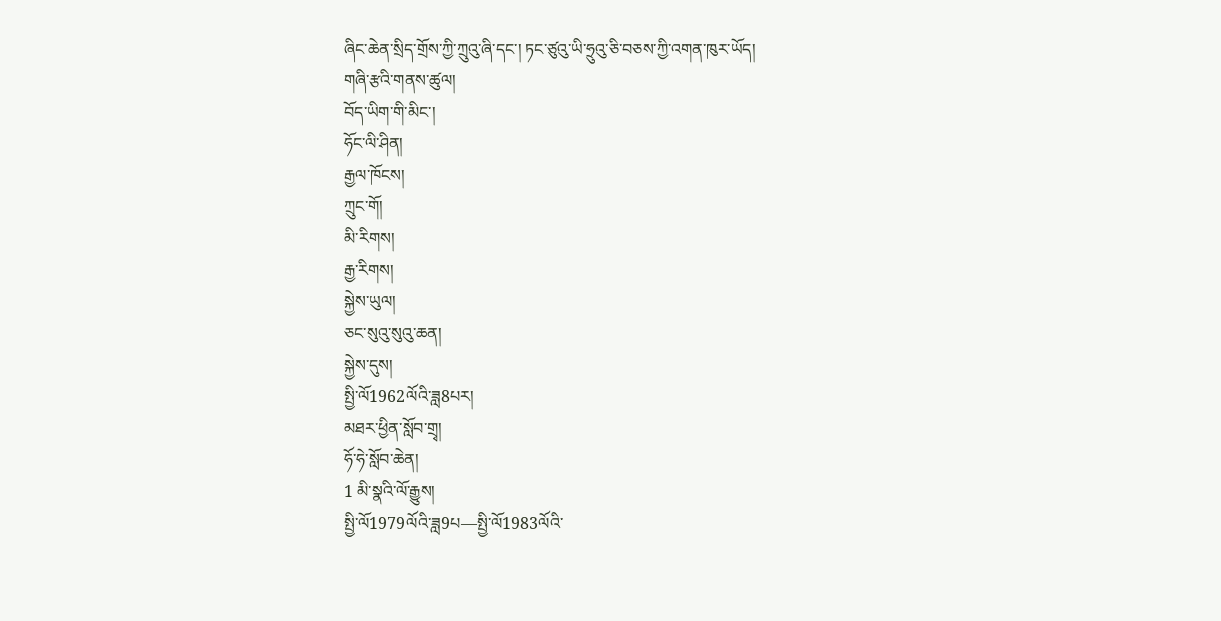ཞིང་ཆེན་སྲིད་གྲོས་ཀྱི་ཀྲུའུ་ཞི་དང་། ཏང་ཙུའུ་ཡི་ཧྲུའུ་ཅི་བཅས་ཀྱི་འགན་ཁུར་ཡོད།
གཞི་རྩའི་གནས་ཚུལ།
བོད་ཡིག་གི་མིང་།
ཧོང་ལི་ཤིན།
རྒྱལ་ཁོངས།
ཀྲུང་གོ།
མི་རིགས།
རྒྱ་རིགས།
སྐྱེས་ཡུལ།
ཅང་སུའུ་སུའུ་ཆན།
སྐྱེས་དུས།
སྤྱི་ལོ1962ལོའི་ཟླ8པར།
མཐར་ཕྱིན་སློབ་གྲྭ།
ཧོ་ཧེ་སློབ་ཆེན།
1 མི་སྣའི་ལོ་རྒྱུས།
སྤྱི་ལོ1979ལོའི་ཟླ9པ—སྤྱི་ལོ1983ལོའི་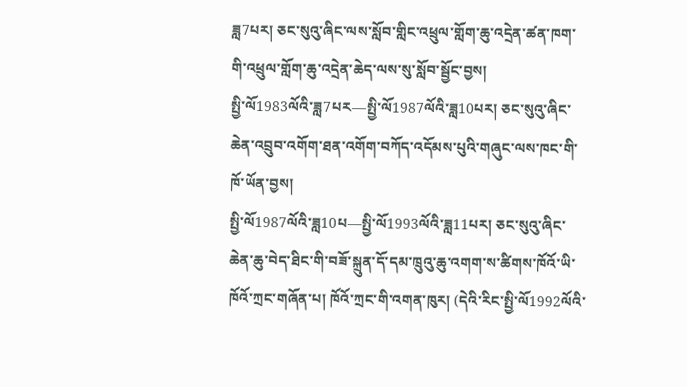ཟླ7པར། ཅང་སུའུ་ཞིང་ལས་སློབ་གླིང་འཕྲུལ་གློག་ཆུ་འདྲེན་ཚན་ཁག་གི་འཕྲུལ་གློག་ཆུ་འདྲེན་ཆེད་ལས་སུ་སློབ་སྦྱོང་བྱས།
སྤྱི་ལོ1983ལོའི་ཟླ7པར—སྤྱི་ལོ1987ལོའི་ཟླ10པར། ཅང་སུའུ་ཞིང་ཆེན་འབྲུབ་འགོག་ཐན་འགོག་བཀོད་འདོམས་པུའི་གཞུང་ལས་ཁང་གི་ཁོ་ཡོན་བྱས།
སྤྱི་ལོ1987ལོའི་ཟླ10པ—སྤྱི་ལོ1993ལོའི་ཟླ11པར། ཅང་སུའུ་ཞིང་ཆེན་ཆུ་བེད་ཐིང་གི་བཟོ་སྐྲུན་དོ་དམ་ཁྲུའུ་ཆུ་འགག་ས་ཚིགས་ཁོའོ་ཡི་ཁོའོ་ཀྲང་གཞོན་པ། ཁོའོ་ཀྲང་གི་འགན་ཁུར། (དེའི་རིང་སྤྱི་ལོ1992ལོའི་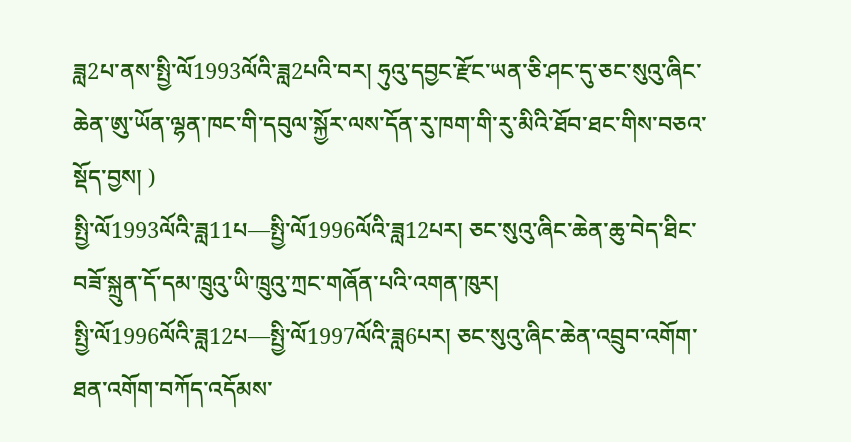ཟླ2པ་ནས་སྤྱི་ལོ1993ལོའི་ཟླ2པའི་བར། ཧུའུ་དབྱང་རྫོང་ཡན་ཅི་ཤང་དུ་ཅང་སུའུ་ཞིང་ཆེན་ཨུ་ཡོན་ལྷན་ཁང་གི་དབུལ་སྐྱོར་ལས་དོན་རུ་ཁག་གི་རུ་མིའི་ཐོབ་ཐང་གིས་བཅའ་སྡོད་བྱས། )
སྤྱི་ལོ1993ལོའི་ཟླ11པ—སྤྱི་ལོ1996ལོའི་ཟླ12པར། ཅང་སུའུ་ཞིང་ཆེན་ཆུ་བེད་ཐིང་བཟོ་སྐྲུན་དོ་དམ་ཁྲུའུ་ཡི་ཁྲུའུ་ཀྲང་གཞོན་པའི་འགན་ཁུར།
སྤྱི་ལོ1996ལོའི་ཟླ12པ—སྤྱི་ལོ1997ལོའི་ཟླ6པར། ཅང་སུའུ་ཞིང་ཆེན་འབྲུབ་འགོག་ཐན་འགོག་བཀོད་འདོམས་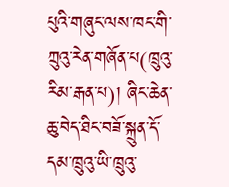པུའི་གཞུང་ལས་ཁང་གི་ཀྲུའུ་རེན་གཞོན་པ(ཁྲུའུ་རིམ་རྒན་པ)། ཞིང་ཆེན་ཆུ་བེད་ཐིང་བཟོ་སྐྲུན་དོ་དམ་ཁྲུའུ་ཡི་ཁྲུའུ་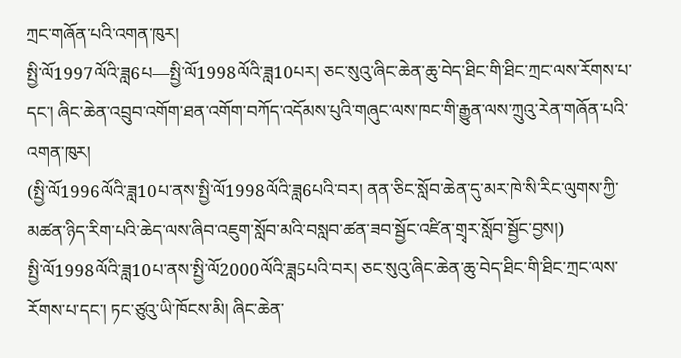ཀྲང་གཞོན་པའི་འགན་ཁུར།
སྤྱི་ལོ1997ལོའི་ཟླ6པ—སྤྱི་ལོ1998ལོའི་ཟླ10པར། ཅང་སུའུ་ཞིང་ཆེན་ཆུ་བེད་ཐིང་གི་ཐིང་ཀྲང་ལས་རོགས་པ་དང་། ཞིང་ཆེན་འབྲུབ་འགོག་ཐན་འགོག་བཀོད་འདོམས་པུའི་གཞུང་ལས་ཁང་གི་རྒྱུན་ལས་ཀྲུའུ་རེན་གཞོན་པའི་འགན་ཁུར།
(སྤྱི་ལོ1996ལོའི་ཟླ10པ་ནས་སྤྱི་ལོ1998ལོའི་ཟླ6པའི་བར། ནན་ཅིང་སློབ་ཆེན་དུ་མར་ཁེ་སི་རིང་ལུགས་ཀྱི་མཚན་ཉིད་རིག་པའི་ཆེད་ལས་ཞིབ་འཇུག་སློབ་མའི་བསླབ་ཚན་ཟབ་སྦྱོང་འཛིན་གྲྭར་སློབ་སྦྱོང་བྱས།)
སྤྱི་ལོ1998ལོའི་ཟླ10པ་ནས་སྤྱི་ལོ2000ལོའི་ཟླ5པའི་བར། ཅང་སུའུ་ཞིང་ཆེན་ཆུ་བེད་ཐིང་གི་ཐིང་ཀྲང་ལས་རོགས་པ་དང་། ཏང་ཙུའུ་ཡི་ཁོངས་མི། ཞིང་ཆེན་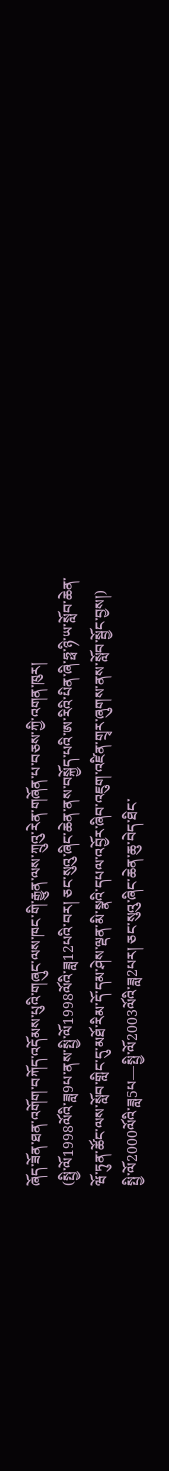ཞོད་ཟོན་ཐན་འགོག་བཀོད་འདོམས་པུའི་གཞུང་ལས་ཁང་གི་རྒྱུན་ལས་ཀྲུའུ་རེན་གཞོན་པ་བཅས་ཀྱི་འགན་ཁུར།
(སྤྱི་ལོ1998ལོའི་ཟླ9པ་ནས་སྤྱི་ལོ1998ལོའི་ཟླ12པའི་བར། ཅང་སུའུ་ཞིང་ཆེན་ནས་བསྐྱོད་པའི་ཨ་རིའི་པིན་ཞི་ཧྥ་ཉི་ཡ་སློབ་ཆེན་ཝོ་ཏུན་ཚོང་ལས་སློབ་གླིང་དུ་མཐོ་རིམ་དོ་དམ་ཤེས་ལྡན་མི་སྣའི་དཔལ་འབྱོར་ཞིབ་འཇུག་འཛིན་གྲྭར་ཞུགས་ནས་སློབ་སྦྱོང་བྱས།)
སྤྱི་ལོ2000ལོའི་ཟླ5པ—སྤྱི་ལོ2003ལོའི་ཟླ2པར། ཅང་སུའུ་ཞིང་ཆེན་ཆུ་བེད་ཐིང་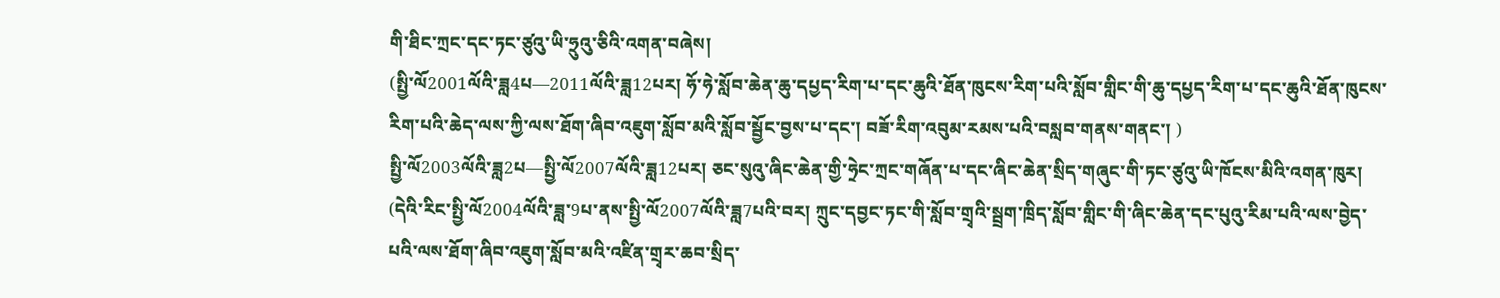གི་ཐིང་ཀྲང་དང་ཏང་ཙུའུ་ཡི་ཧྲུའུ་ཅིའི་འགན་བཞེས།
(སྤྱི་ལོ2001ལོའི་ཟླ4པ—2011ལོའི་ཟླ12པར། ཧོ་ཧེ་སློབ་ཆེན་ཆུ་དཔྱད་རིག་པ་དང་ཆུའི་ཐོན་ཁུངས་རིག་པའི་སློབ་གླིང་གི་ཆུ་དཔྱད་རིག་པ་དང་ཆུའི་ཐོན་ཁུངས་རིག་པའི་ཆེད་ལས་ཀྱི་ལས་ཐོག་ཞིབ་འཇུག་སློབ་མའི་སློབ་སྦྱོང་བྱས་པ་དང་། བཟོ་རིག་འབུམ་རམས་པའི་བསླབ་གནས་གནང་། )
སྤྱི་ལོ2003ལོའི་ཟླ2པ—སྤྱི་ལོ2007ལོའི་ཟླ12པར། ཅང་སུའུ་ཞིང་ཆེན་གྱི་ཧྲེང་ཀྲང་གཞོན་པ་དང་ཞིང་ཆེན་སྲིད་གཞུང་གི་ཏང་ཙུའུ་ཡི་ཁོངས་མིའི་འགན་ཁུར། (དེའི་རིང་སྤྱི་ལོ2004ལོའི་ཟླ་9པ་ནས་སྤྱི་ལོ2007ལོའི་ཟླ7པའི་བར། ཀྲུང་དབྱང་ཏང་གི་སློབ་གྲྭའི་སྦྲག་ཁྲིད་སློབ་གླིང་གི་ཞིང་ཆེན་དང་པུའུ་རིམ་པའི་ལས་བྱེད་པའི་ལས་ཐོག་ཞིབ་འཇུག་སློབ་མའི་འཛིན་གྲྭར་ཆབ་སྲིད་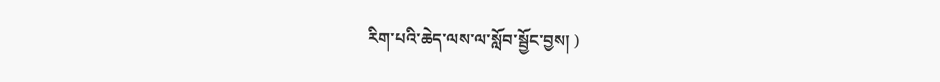རིག་པའི་ཆེད་ལས་ལ་སློབ་སྦྱོང་བྱས། )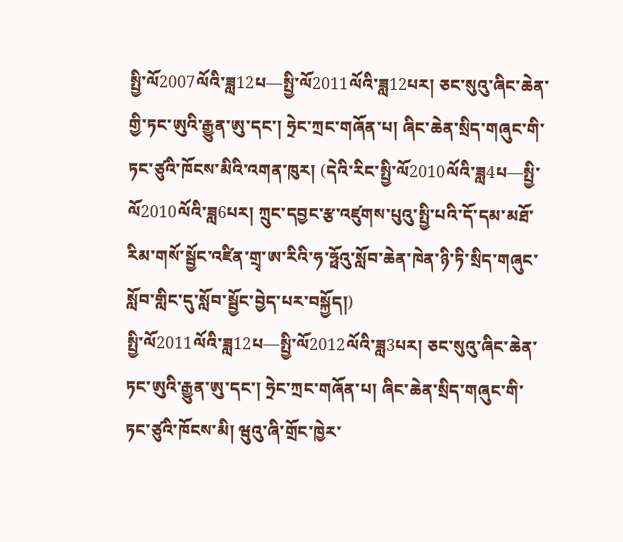སྤྱི་ལོ2007ལོའི་ཟླ12པ—སྤྱི་ལོ2011ལོའི་ཟླ12པར། ཅང་སུའུ་ཞིང་ཆེན་གྱི་ཏང་ཨུའི་རྒྱུན་ཨུ་དང་། ཧྲེང་ཀྲང་གཞོན་པ། ཞིང་ཆེན་སྲིད་གཞུང་གི་ཏང་ཙུའི་ཁོངས་མིའི་འགན་ཁུར། (དེའི་རིང་སྤྱི་ལོ2010ལོའི་ཟླ4པ—སྤྱི་ལོ2010ལོའི་ཟླ6པར། ཀྲུང་དབྱང་རྩ་འཛུགས་པུའུ་སྤྱི་པའི་དོ་དམ་མཐོ་རིམ་གསོ་སྦྱོང་འཛིན་གྲྭ་ཨ་རིའི་ཧ་ཧྥོའུ་སློབ་ཆེན་ཁེན་ཉི་ཏི་སྲིད་གཞུང་སློབ་གླིང་དུ་སློབ་སྦྱོང་བྱེད་པར་བསྐྱོད།)
སྤྱི་ལོ2011ལོའི་ཟླ12པ—སྤྱི་ལོ2012ལོའི་ཟླ3པར། ཅང་སུའུ་ཞིང་ཆེན་ཏང་ཨུའི་རྒྱུན་ཨུ་དང་། ཧྲེང་ཀྲང་གཞོན་པ། ཞིང་ཆེན་སྲིད་གཞུང་གི་ཏང་ཙུའི་ཁོངས་མི། ཝུའུ་ཞི་གྲོང་ཁྱེར་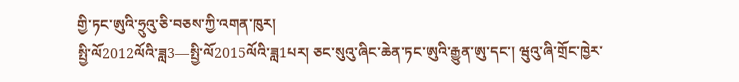གྱི་ཏང་ཨུའི་ཧྲུའུ་ཅི་བཅས་ཀྱི་འགན་ཁུར།
སྤྱི་ལོ2012ལོའི་ཟླ3—སྤྱི་ལོ2015ལོའི་ཟླ1པར། ཅང་སུའུ་ཞིང་ཆེན་ཏང་ཨུའི་རྒྱུན་ཨུ་དང་། ཝུའུ་ཞི་གྲོང་ཁྱེར་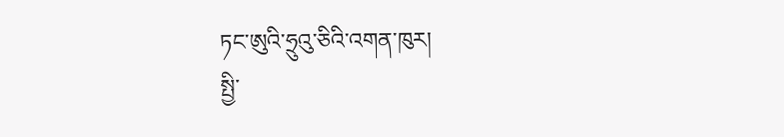ཏང་ཨུའི་ཧྲུའུ་ཅིའི་འགན་ཁུར།
སྤྱི་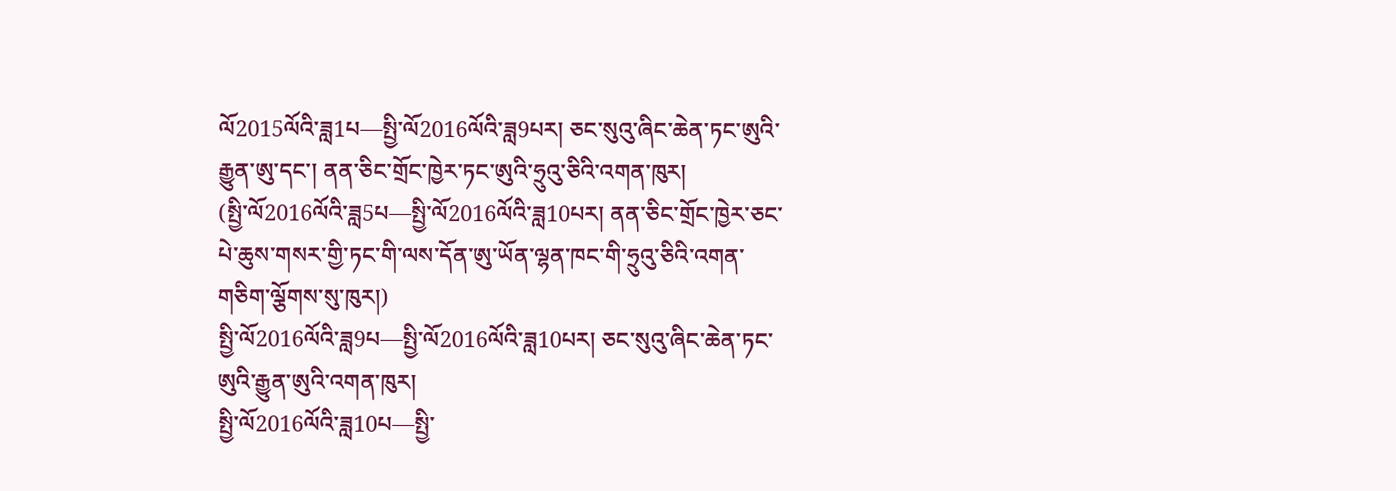ལོ2015ལོའི་ཟླ1པ—སྤྱི་ལོ2016ལོའི་ཟླ9པར། ཅང་སུའུ་ཞིང་ཆེན་ཏང་ཨུའི་རྒྱུན་ཨུ་དང་། ནན་ཅིང་གྲོང་ཁྱེར་ཏང་ཨུའི་ཧྲུའུ་ཅིའི་འགན་ཁུར།
(སྤྱི་ལོ2016ལོའི་ཟླ5པ—སྤྱི་ལོ2016ལོའི་ཟླ10པར། ནན་ཅིང་གྲོང་ཁྱེར་ཅང་པེ་ཆུས་གསར་གྱི་ཏང་གི་ལས་དོན་ཨུ་ཡོན་ལྷན་ཁང་གི་ཧྲུའུ་ཅིའི་འགན་གཅིག་ལྕོགས་སུ་ཁུར།)
སྤྱི་ལོ2016ལོའི་ཟླ9པ—སྤྱི་ལོ2016ལོའི་ཟླ10པར། ཅང་སུའུ་ཞིང་ཆེན་ཏང་ཨུའི་རྒྱུན་ཨུའི་འགན་ཁུར།
སྤྱི་ལོ2016ལོའི་ཟླ10པ—སྤྱི་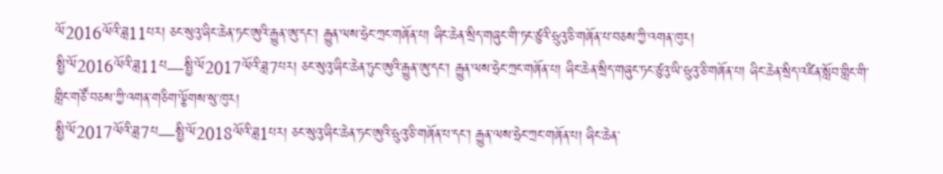ལོ2016ལོའི་ཟླ11པར། ཅང་སུའུ་ཞིང་ཆེན་ཏང་ཨུའི་རྒྱུན་ཨུ་དང་། རྒྱུན་ལས་ཧྲེང་ཀྲང་གཞོན་པ། ཞིང་ཆེན་སྲིད་གཞུང་གི་ཏང་ཙུའི་ཧྲུའུ་ཅི་གཞོན་པ་བཅས་ཀྱི་འགན་ཁུར།
སྤྱི་ལོ2016ལོའི་ཟླ11པ—སྤྱི་ལོ2017ལོའི་ཟླ7པར། ཅང་སུའུ་ཞིང་ཆེན་ཏུང་ཨུའི་རྒྱུན་ཨུ་དང་། རྒྱུན་ལས་ཧྲེང་ཀྲང་གཞོན་པ། ཞིང་ཆེན་སྲིད་གཞུང་ཏང་ཙུའུ་ཡི་ཧྲུའུ་ཅི་གཞོན་པ། ཞིང་ཆེན་སྲིད་འཛིན་སློབ་གླིང་གི་གླིང་གཙོ་བཅས་ཀྱི་འགན་གཅིག་ལྕོགས་སུ་ཁུར།
སྤྱི་ལོ2017ལོའི་ཟླ7པ—སྤྱི་ལོ2018ལོའི་ཟླ1པར། ཅང་སུའུ་ཞིང་ཆེན་ཏང་ཨུའི་ཧྲུའུ་ཅི་གཞོན་པ་དང་། རྒྱུན་ལས་ཧྲེང་ཀྲང་གཞོན་པ། ཞིང་ཆེན་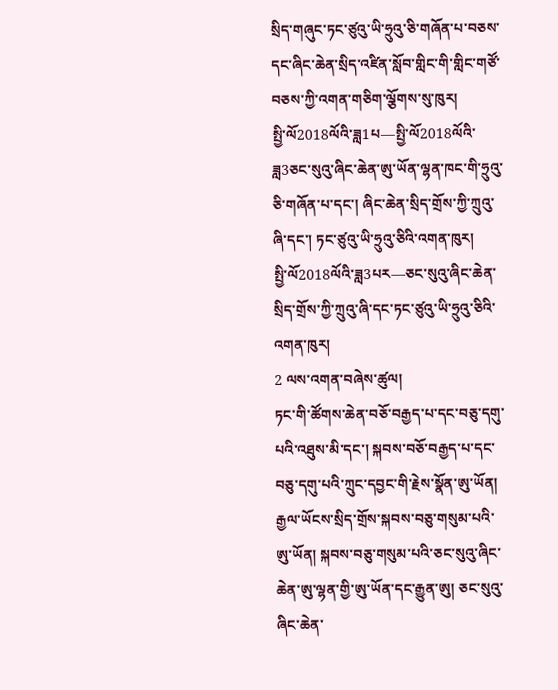སྲིད་གཞུང་ཏང་ཙུའུ་ཡི་ཧྲུའུ་ཅི་གཞོན་པ་བཅས་དང་ཞིང་ཆེན་སྲིད་འཛིན་སློབ་གླིང་གི་གླིང་གཙོ་བཅས་ཀྱི་འགན་གཅིག་ལྕོགས་སུ་ཁུར།
སྤྱི་ལོ2018ལོའི་ཟླ1པ—སྤྱི་ལོ2018ལོའི་ཟླ3ཅང་སུའུ་ཞིང་ཆེན་ཨུ་ཡོན་ལྷན་ཁང་གི་ཧྲུའུ་ཅི་གཞོན་པ་དང་། ཞིང་ཆེན་སྲིད་གྲོས་ཀྱི་ཀྲུའུ་ཞི་དང་། ཏང་ཙུའུ་ཡི་ཧྲུའུ་ཅིའི་འགན་ཁུར།
སྤྱི་ལོ2018ལོའི་ཟླ3པར—ཅང་སུའུ་ཞིང་ཆེན་སྲིད་གྲོས་ཀྱི་ཀྲུའུ་ཞི་དང་ཏང་ཙུའུ་ཡི་ཧྲུའུ་ཅིའི་འགན་ཁུར།
2 ལས་འགན་བཞེས་ཚུལ།
ཏང་གི་ཚོགས་ཆེན་བཅོ་བརྒྱད་པ་དང་བཅུ་དགུ་པའི་འཐུས་མི་དང་། སྐབས་བཅོ་བརྒྱད་པ་དང་བཅུ་དགུ་པའི་ཀྲུང་དབྱང་གི་རྗེས་སྣོན་ཨུ་ཡོན། རྒྱལ་ཡོངས་སྲིད་གྲོས་སྐབས་བཅུ་གསུམ་པའི་ཨུ་ཡོན། སྐབས་བཅུ་གསུམ་པའི་ཅང་སུའུ་ཞིང་ཆེན་ཨུ་ལྷན་གྱི་ཨུ་ཡོན་དང་རྒྱུན་ཨུ། ཅང་སུའུ་ཞིང་ཆེན་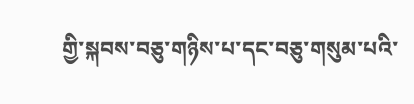གྱི་སྐབས་བཅུ་གཉིས་པ་དང་བཅུ་གསུམ་པའི་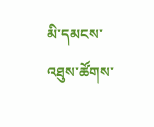མི་དམངས་འཐུས་ཚོགས་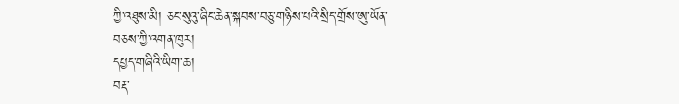ཀྱི་འཐུས་མི། ཅང་སུའུ་ཞིང་ཆེན་སྐབས་བཅུ་གཉིས་པའི་སྲིད་གྲོས་ཨུ་ཡོན་བཅས་ཀྱི་འགན་ཁུར།
དཔྱད་གཞིའི་ཡིག་ཆ།
བརྡ་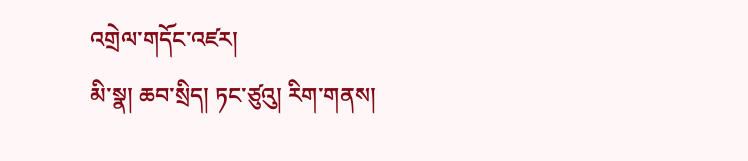འགྲེལ་གདོང་འཛར།
མི་སྣ། ཆབ་སྲིད། ཏང་ཙུའུ། རིག་གནས།